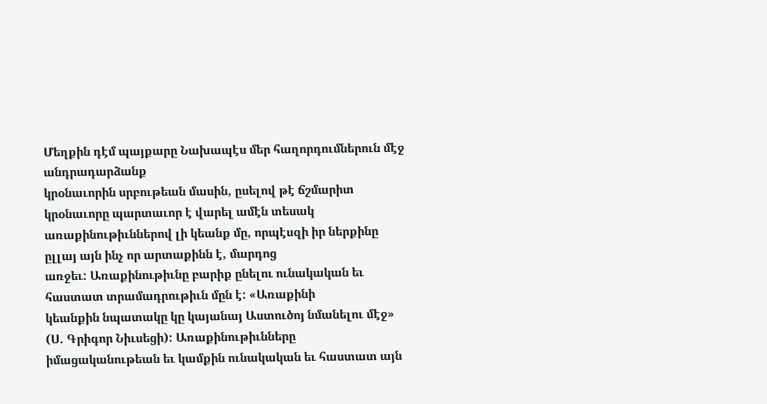Մեղքին դէմ պայքարը Նախապէս մեր հաղորդումներուն մէջ անդրադարձանք
կրօնաւորին սրբութեան մասին, ըսելով թէ ճշմարիտ կրօնաւորը պարտաւոր է վարել ամէն տեսակ
առաքինութիւններով լի կեանք մը, որպէսզի իր ներքինը ըլլայ այն ինչ որ արտաքինն է, մարդոց
առջեւ: Առաքինութիւնը բարիք ընելու ունակական եւ հաստատ տրամադրութիւն մըն է: «Առաքինի
կեանքին նպատակը կը կայանայ Աստուծոյ նմանելու մէջ» (Ս. Գրիգոր Նիւսեցի): Առաքինութիւնները
իմացականութեան եւ կամքին ունակական եւ հաստատ այն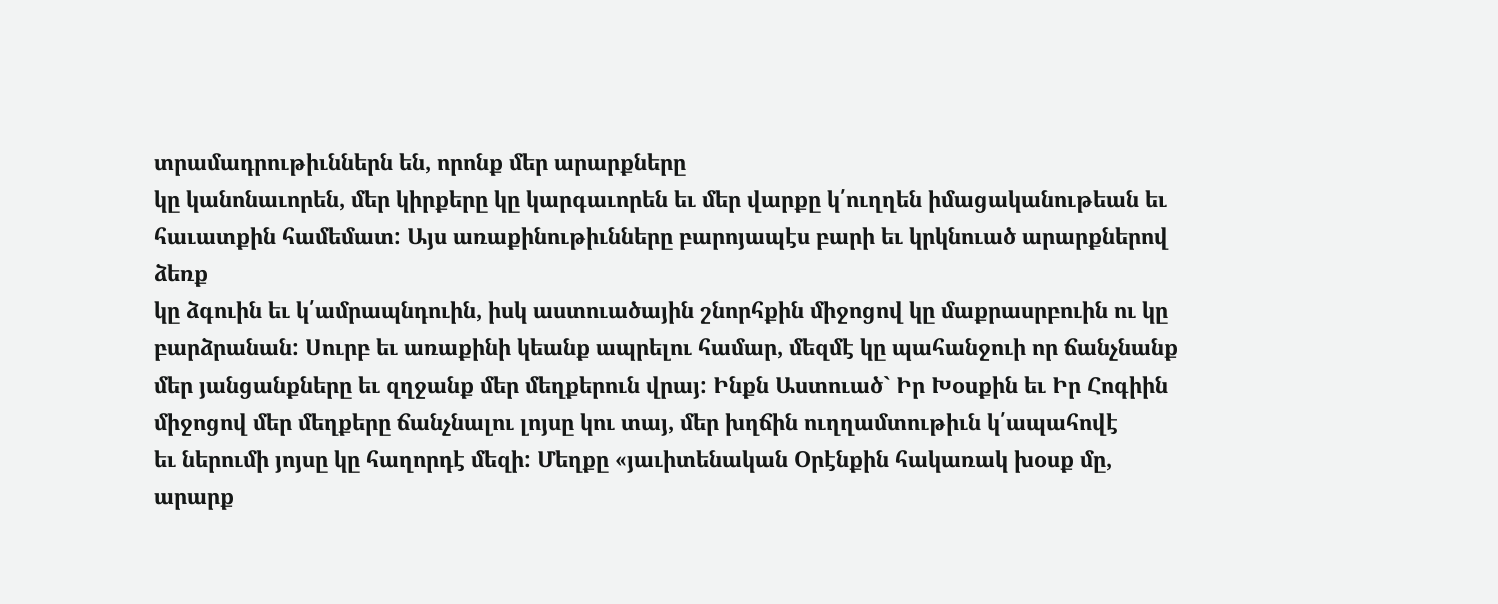տրամադրութիւններն են, որոնք մեր արարքները
կը կանոնաւորեն, մեր կիրքերը կը կարգաւորեն եւ մեր վարքը կ՛ուղղեն իմացականութեան եւ
հաւատքին համեմատ: Այս առաքինութիւնները բարոյապէս բարի եւ կրկնուած արարքներով ձեռք
կը ձգուին եւ կ՛ամրապնդուին, իսկ աստուածային շնորհքին միջոցով կը մաքրասրբուին ու կը
բարձրանան: Սուրբ եւ առաքինի կեանք ապրելու համար, մեզմէ կը պահանջուի որ ճանչնանք
մեր յանցանքները եւ զղջանք մեր մեղքերուն վրայ: Ինքն Աստուած` Իր Խօսքին եւ Իր Հոգիին
միջոցով մեր մեղքերը ճանչնալու լոյսը կու տայ, մեր խղճին ուղղամտութիւն կ՛ապահովէ
եւ ներումի յոյսը կը հաղորդէ մեզի: Մեղքը «յաւիտենական Օրէնքին հակառակ խօսք մը,
արարք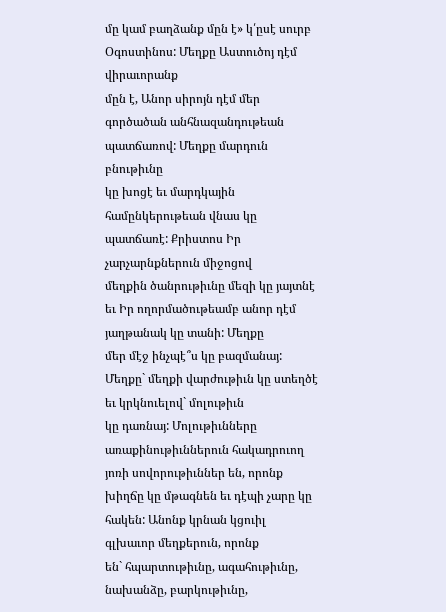մը կամ բաղձանք մըն է» կ՛ըսէ սուրբ Օգոստինոս: Մեղքը Աստուծոյ դէմ վիրաւորանք
մըն է, Անոր սիրոյն դէմ մեր գործածան անհնազանդութեան պատճառով: Մեղքը մարդուն բնութիւնը
կը խոցէ եւ մարդկային համընկերութեան վնաս կը պատճառէ: Քրիստոս Իր չարչարնքներուն միջոցով
մեղքին ծանրութիւնը մեզի կը յայտնէ եւ Իր ողորմածութեամբ անոր դէմ յաղթանակ կը տանի: Մեղքը
մեր մէջ ինչպէ՞ս կը բազմանայ: Մեղքը` մեղքի վարժութիւն կը ստեղծէ եւ կրկնուելով` մոլութիւն
կը դառնայ: Մոլութիւնները առաքինութիւններուն հակադրուող յոռի սովորութիւններ են, որոնք
խիղճը կը մթագնեն եւ դէպի չարը կը հակեն: Անոնք կրնան կցուիլ գլխաւոր մեղքերուն, որոնք
են` հպարտութիւնը, ագահութիւնը, նախանձը, բարկութիւնը,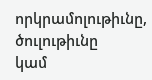որկրամոլութիւնը, ծուլութիւնը
կամ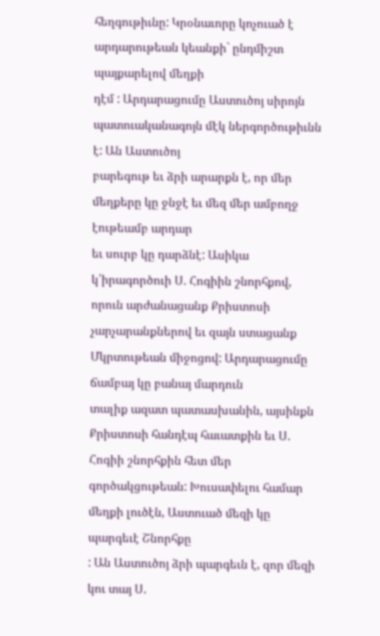հեղգութիւնը: Կրօնաւորը կոչուած է արդարութեան կեանքի` ընդմիշտ պայքարելով մեղքի
դէմ : Արդարացումը Աստուծոյ սիրոյն պատուականագոյն մէկ ներգործութիւնն է: Ան Աստուծոյ
բարեգութ եւ ձրի արարքն է, որ մեր մեղքերը կը ջնջէ եւ մեզ մեր ամբողջ էութեամբ արդար
եւ սուրբ կը դարձնէ: Ասիկա կ՛իրագործուի Ս. Հոգիին շնորհքով, որուն արժանացանք Քրիստոսի
չարչարանքներով եւ զայն ստացանք Մկրտութեան միջոցով: Արդարացումը ճամբայ կը բանայ մարդուն
տալիք ազատ պատասխանին, այսինքն Քրիստոսի հանդէպ հաւատքին եւ Ս. Հոգիի շնորհքին հետ մեր
գործակցութեան: Խուսափելու համար մեղքի լուծէն, Աստուած մեզի կը պարգեւէ Շնորհքը
: Ան Աստուծոյ ձրի պարգեւն է, զոր մեզի կու տայ Ս.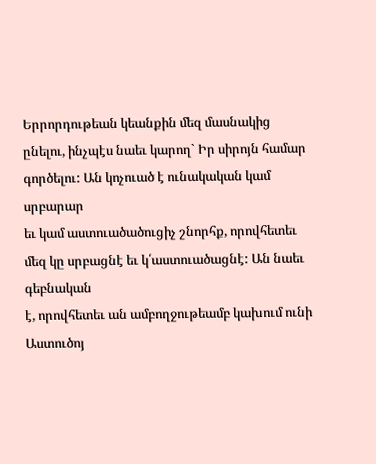Երրորդութեան կեանքին մեզ մասնակից
ընելու, ինչպէս նաեւ կարող` Իր սիրոյն համար գործելու: Ան կոչուած է ունակական կամ սրբարար
եւ կամ աստուածածուցիչ շնորհք, որովհետեւ մեզ կը սրբացնէ եւ կ՛աստուածացնէ: Ան նաեւ գեբնական
է, որովհետեւ ան ամբողջութեամբ կախում ունի Աստուծոյ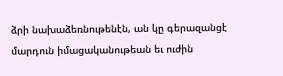ձրի նախաձեռնութենէն, ան կը գերազանցէ
մարդուն իմացականութեան եւ ուժին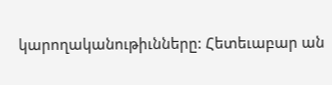կարողականութիւնները: Հետեւաբար ան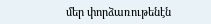մեր փորձառութենէն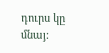դուրս կը մնայ: